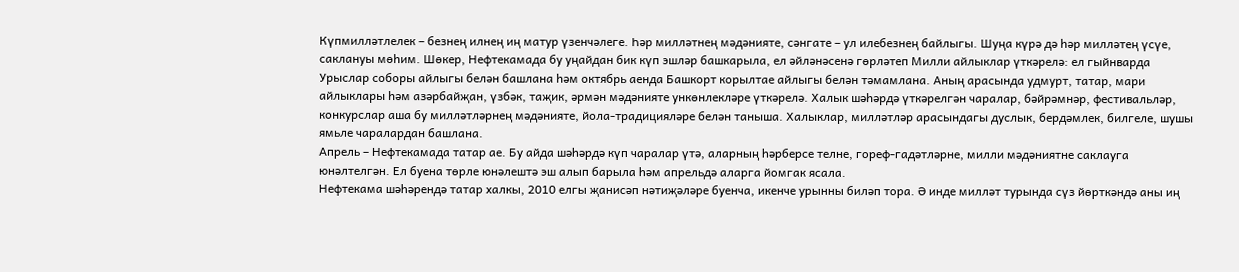Күпмилләтлелек – безнең илнең иң матур үзенчәлеге. Һәр милләтнең мәдәнияте, сәнгате – ул илебезнең байлыгы. Шуңа күрә дә һәр милләтең үсүе, саклануы мөһим. Шөкер, Нефтекамада бу уңайдан бик күп эшләр башкарыла, ел әйләнәсенә гөрләтеп Милли айлыклар үткәрелә: ел гыйнварда Урыслар соборы айлыгы белән башлана һәм октябрь аенда Башкорт корылтае айлыгы белән тәмамлана. Аның арасында удмурт, татар, мари айлыклары һәм азәрбайҗан, үзбәк, таҗик, әрмән мәдәнияте ункөнлекләре үткәрелә. Халык шәһәрдә үткәрелгән чаралар, бәйрәмнәр, фестивальләр, конкурслар аша бу милләтләрнең мәдәнияте, йола-традицияләре белән таныша. Халыклар, милләтләр арасындагы дуслык, бердәмлек, билгеле, шушы ямьле чаралардан башлана.
Апрель – Нефтекамада татар ае. Бу айда шәһәрдә күп чаралар үтә, аларның һәрберсе телне, гореф-гадәтләрне, милли мәдәниятне саклауга юнәлтелгән. Ел буена төрле юнәлештә эш алып барыла һәм апрельдә аларга йомгак ясала.
Нефтекама шәһәрендә татар халкы, 2010 елгы җанисәп нәтиҗәләре буенча, икенче урынны биләп тора. Ә инде милләт турында сүз йөрткәндә аны иң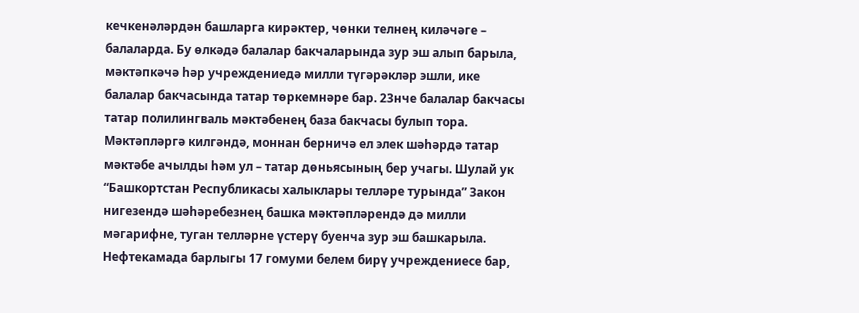кечкенәләрдән башларга кирәктер, чөнки телнең киләчәге – балаларда. Бу өлкәдә балалар бакчаларында зур эш алып барыла, мәктәпкәчә һәр учреждениедә милли түгәрәкләр эшли, ике балалар бакчасында татар төркемнәре бар. 23нче балалар бакчасы татар полилингваль мәктәбенең база бакчасы булып тора. Мәктәпләргә килгәндә, моннан берничә ел элек шәһәрдә татар мәктәбе ачылды һәм ул – татар дөньясының бер учагы. Шулай ук “Башкортстан Республикасы халыклары телләре турында” Закон нигезендә шәһәребезнең башка мәктәпләрендә дә милли мәгарифне, туган телләрне үстерү буенча зур эш башкарыла.
Нефтекамада барлыгы 17 гомуми белем бирү учреждениесе бар,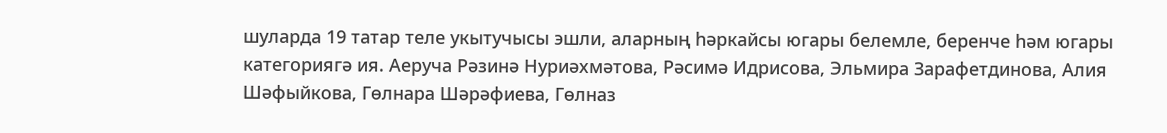шуларда 19 татар теле укытучысы эшли, аларның һәркайсы югары белемле, беренче һәм югары категориягә ия. Аеруча Рәзинә Нуриәхмәтова, Рәсимә Идрисова, Эльмира Зарафетдинова, Алия Шәфыйкова, Гөлнара Шәрәфиева, Гөлназ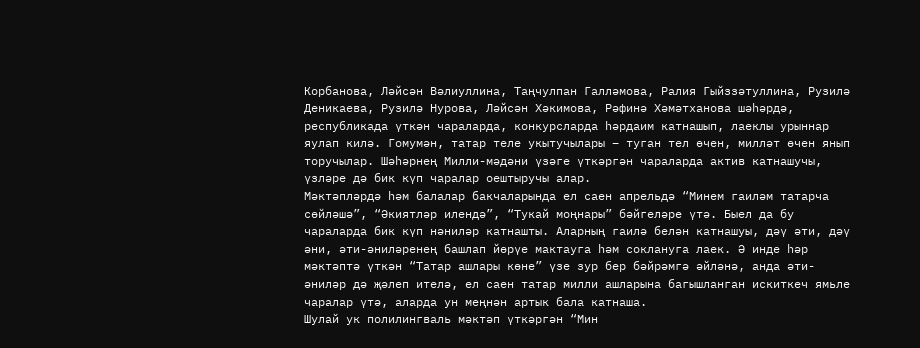Корбанова, Ләйсән Вәлиуллина, Таңчулпан Галләмова, Ралия Гыйззәтуллина, Рузилә Деникаева, Рузилә Нурова, Ләйсән Хәкимова, Рәфинә Хәмәтханова шәһәрдә, республикада үткән чараларда, конкурсларда һәрдаим катнашып, лаеклы урыннар яулап килә. Гомумән, татар теле укытучылары – туган тел өчен, милләт өчен янып торучылар. Шәһәрнең Милли-мәдәни үзәге үткәргән чараларда актив катнашучы, үзләре дә бик күп чаралар оештыручы алар.
Мәктәпләрдә һәм балалар бакчаларында ел саен апрельдә “Минем гаиләм татарча сөйләшә”, “Әкиятләр илендә”, “Тукай моңнары” бәйгеләре үтә. Быел да бу чараларда бик күп нәниләр катнашты. Аларның гаилә белән катнашуы, дәү әти, дәү әни, әти-әниләренең башлап йөрүе мактауга һәм соклануга лаек. Ә инде һәр мәктәптә үткән “Татар ашлары көне” үзе зур бер бәйрәмгә әйләнә, анда әти-әниләр дә җәлеп ителә, ел саен татар милли ашларына багышланган искиткеч ямьле чаралар үтә, аларда ун меңнән артык бала катнаша.
Шулай ук полилингваль мәктәп үткәргән “Мин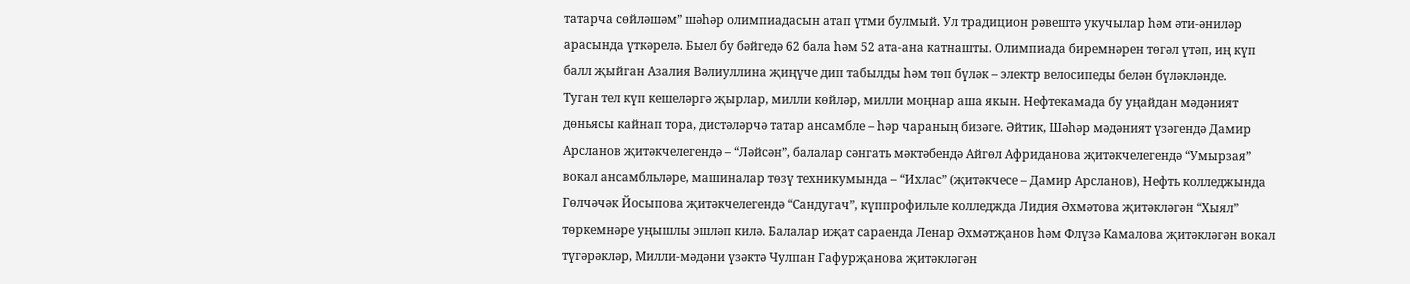татарча сөйләшәм” шәһәр олимпиадасын атап үтми булмый. Ул традицион рәвештә укучылар һәм әти-әниләр арасында үткәрелә. Быел бу бәйгедә 62 бала һәм 52 ата-ана катнашты. Олимпиада биремнәрен төгәл үтәп, иң күп балл җыйган Азалия Вәлиуллина җиңүче дип табылды һәм төп бүләк – электр велосипеды белән бүләкләнде.
Туган тел күп кешеләргә җырлар, милли көйләр, милли моңнар аша якын. Нефтекамада бу уңайдан мәдәният дөньясы кайнап тора, дистәләрчә татар ансамбле – һәр чараның бизәге. Әйтик, Шәһәр мәдәният үзәгендә Дамир Арсланов җитәкчелегендә – “Ләйсән”, балалар сәнгать мәктәбендә Айгөл Африданова җитәкчелегендә “Умырзая” вокал ансамбльләре, машиналар төзү техникумында – “Ихлас” (җитәкчесе – Дамир Арсланов), Нефть колледжында Гөлчәчәк Йосыпова җитәкчелегендә “Сандугач”, күппрофильле колледжда Лидия Әхмәтова җитәкләгән “Хыял” төркемнәре уңышлы эшләп килә. Балалар иҗат сараенда Ленар Әхмәтҗанов һәм Флүзә Камалова җитәкләгән вокал түгәрәкләр, Милли-мәдәни үзәктә Чулпан Гафурҗанова җитәкләгән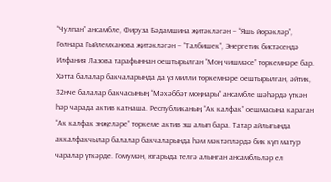“Чулпан” ансамбле, Фируза Бәдамшина җитәкләгән – “Яшь йөрәкләр”, Гөлнара Гыйлемханова җитәкләгән – “Талбишек”, Энергетик бистәсендә Илфания Лазова тарафыннан оештырылган “Моң чишмәсе” төркемнәре бар. Хәтта балалар бакчаларында да үз милли төркемнәре оештырылган, әйтик, 32нче балалар бакчасының “Мәхәббәт моңнары” ансамбле шәһәрдә үткән һәр чарада актив катнаша. Республиканың “Ак калфак” оешмасына караган “Ак калфак энҗеләре” төркеме актив эш алып бара. Татар айлыгында аккалфакчылар балалар бакчаларында һәм мәктәпләрдә бик күп матур чаралар үткәрде. Гомумән, югарыда телгә алынган ансамбльләр ел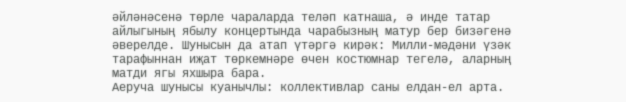әйләнәсенә төрле чараларда теләп катнаша, ә инде татар айлыгының ябылу концертында чарабызның матур бер бизәгенә әверелде. Шунысын да атап үтәргә кирәк: Милли-мәдәни үзәк тарафыннан иҗат төркемнәре өчен костюмнар тегелә, аларның матди ягы яхшыра бара.
Аеруча шунысы куанычлы: коллективлар саны елдан-ел арта.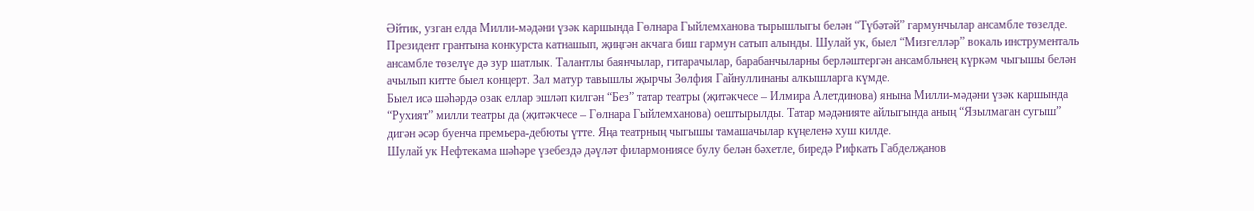Әйтик, узган елда Милли-мәдәни үзәк каршында Гөлнара Гыйлемханова тырышлыгы белән “Түбәтәй” гармунчылар ансамбле төзелде. Президент грантына конкурста катнашып, җиңгән акчага биш гармун сатып алынды. Шулай ук, быел “Мизгелләр” вокаль инструменталь ансамбле төзелүе дә зур шатлык. Талантлы баянчылар, гитарачылар, барабанчыларны берләштергән ансамбльнең күркәм чыгышы белән ачылып китте быел концерт. Зал матур тавышлы җырчы Зөлфия Гайнуллинаны алкышларга күмде.
Быел исә шәһәрдә озак еллар эшләп килгән “Без” татар театры (җитәкчесе – Илмира Алетдинова) янына Милли-мәдәни үзәк каршында “Рухият” милли театры да (җитәкчесе – Гөлнара Гыйлемханова) оештырылды. Татар мәдәнияте айлыгында аның “Язылмаган сугыш” дигән әсәр буенча премьера-дебюты үтте. Яңа театрның чыгышы тамашачылар күңеленә хуш килде.
Шулай ук Нефтекама шәһәре үзебездә дәүләт филармониясе булу белән бәхетле, биредә Рифкать Габделҗанов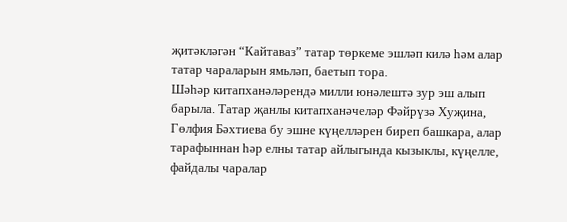җитәкләгән “Кайтаваз” татар төркеме эшләп килә һәм алар татар чараларын ямьләп, баетып тора.
Шәһәр китапханәләрендә милли юнәлештә зур эш алып барыла. Татар җанлы китапханәчеләр Фәйрүзә Хуҗина, Гөлфия Бәхтиева бу эшне күңелләрен биреп башкара, алар тарафыннан һәр елны татар айлыгында кызыклы, күңелле, файдалы чаралар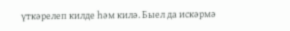үткәрелеп килде һәм килә. Быел да искәрмә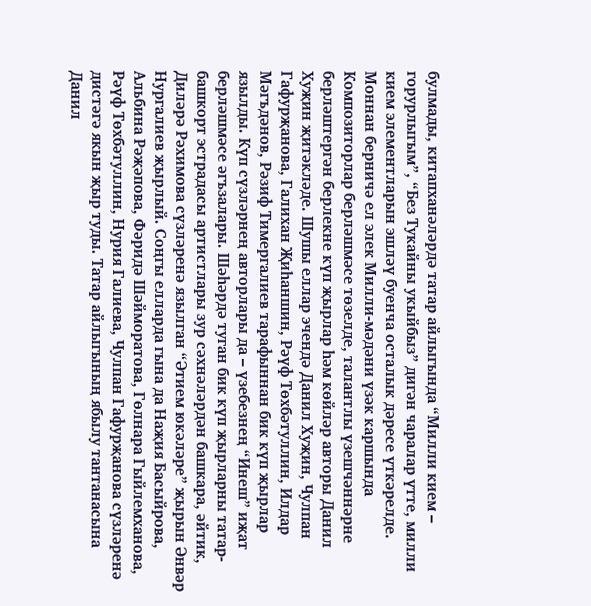булмады, китапханәләрдә татар айлыгында “Милли кием – горурлыгым”, “Без Тукайны укыйбыз” дигән чаралар үтте, милли кием элементларын эшләү буенча осталык дәресе үткәрелде.
Моннан берничә ел элек Милли-мәдәни үзәк каршында Композиторлар берләшмәсе төзелде, талантлы үзешчәннәрне берләштергән берлекне күп җырлар һәм көйләр авторы Данил Хуҗин җитәкләде. Шушы еллар эчендә Данил Хуҗин, Чулпан Гафурҗанова, Галихан Җиһаншин, Рәүф Төхбәтуллин, Илдар Мәгъдәнов, Рәзиф Тимергалиев тарафыннан бик күп җырлар язылды. Күп сүзләрнең авторлары да – үзебезнең “Инеш” иҗат берләшмәсе әгъзалары. Шәһәрдә туган бик күп җырларны татар-башкорт эстрадасы артистлары зур сәхнәләрдән башкара, әйтик, Диләрә Рәхимова сүзләренә язылган “Әтием юкәләре” җырын Әнвәр Нургалиев җырлый. Соңгы елларда гына да Наҗия Басыйрова, Альбина Рәҗәпова, Фәридә Шәйморатова, Гөлнара Гыйлемханова, Рәүф Төхбәтуллин, Нурия Галиева, Чулпан Гафурҗанова сүзләренә дистәгә якын җыр туды. Татар айлыгының ябылу тантанасына Данил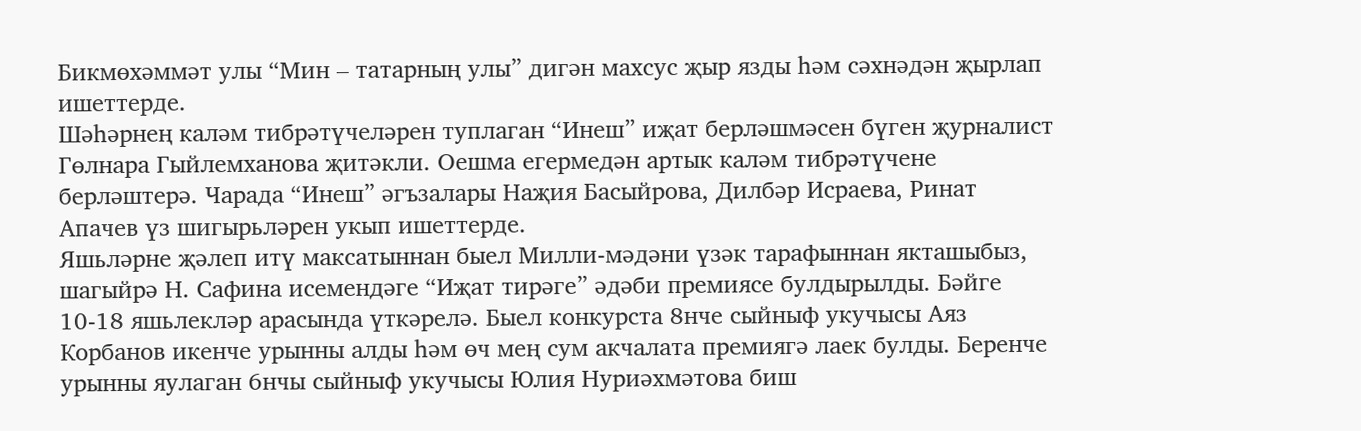Бикмөхәммәт улы “Мин – татарның улы” дигән махсус җыр язды һәм сәхнәдән җырлап ишеттерде.
Шәһәрнең каләм тибрәтүчеләрен туплаган “Инеш” иҗат берләшмәсен бүген җурналист Гөлнара Гыйлемханова җитәкли. Оешма егермедән артык каләм тибрәтүчене берләштерә. Чарада “Инеш” әгъзалары Наҗия Басыйрова, Дилбәр Исраева, Ринат Апачев үз шигырьләрен укып ишеттерде.
Яшьләрне җәлеп итү максатыннан быел Милли-мәдәни үзәк тарафыннан якташыбыз, шагыйрә Н. Сафина исемендәге “Иҗат тирәге” әдәби премиясе булдырылды. Бәйге 10-18 яшьлекләр арасында үткәрелә. Быел конкурста 8нче сыйныф укучысы Аяз Корбанов икенче урынны алды һәм өч мең сум акчалата премиягә лаек булды. Беренче урынны яулаган 6нчы сыйныф укучысы Юлия Нуриәхмәтова биш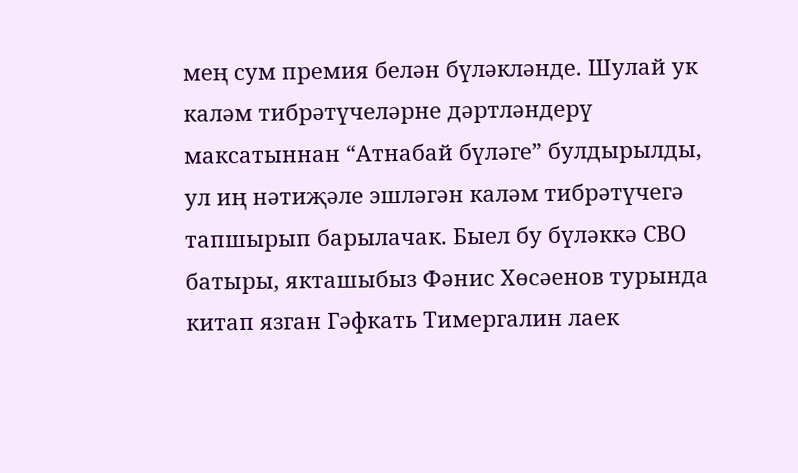мең сум премия белән бүләкләнде. Шулай ук каләм тибрәтүчеләрне дәртләндерү максатыннан “Атнабай бүләге” булдырылды, ул иң нәтиҗәле эшләгән каләм тибрәтүчегә тапшырып барылачак. Быел бу бүләккә СВО батыры, якташыбыз Фәнис Хөсәенов турында китап язган Гәфкать Тимергалин лаек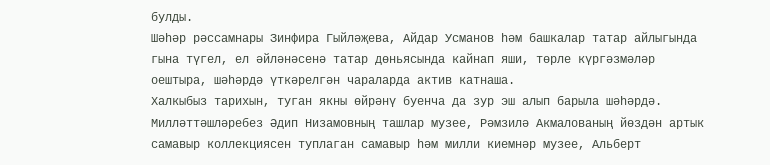булды.
Шәһәр рәссамнары Зинфира Гыйләҗева, Айдар Усманов һәм башкалар татар айлыгында гына түгел, ел әйләнәсенә татар дөньясында кайнап яши, төрле күргәзмәләр оештыра, шәһәрдә үткәрелгән чараларда актив катнаша.
Халкыбыз тарихын, туган якны өйрәнү буенча да зур эш алып барыла шәһәрдә. Милләттәшләребез Әдип Низамовның ташлар музее, Рәмзилә Акмалованың йөздән артык самавыр коллекциясен туплаган самавыр һәм милли киемнәр музее, Альберт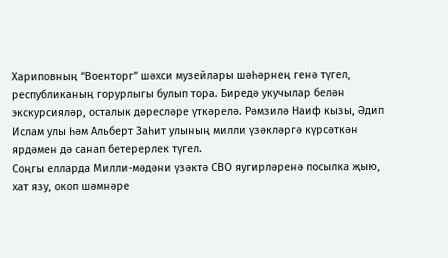Хариповның “Военторг” шәхси музейлары шәһәрнең генә түгел, республиканың горурлыгы булып тора. Биредә укучылар белән экскурсияләр, осталык дәресләре үткәрелә. Рәмзилә Наиф кызы, Әдип Ислам улы һәм Альберт Заһит улының милли үзәкләргә күрсәткән ярдәмен дә санап бетерерлек түгел.
Соңгы елларда Милли-мәдәни үзәктә СВО яугирләренә посылка җыю, хат язу, окоп шәмнәре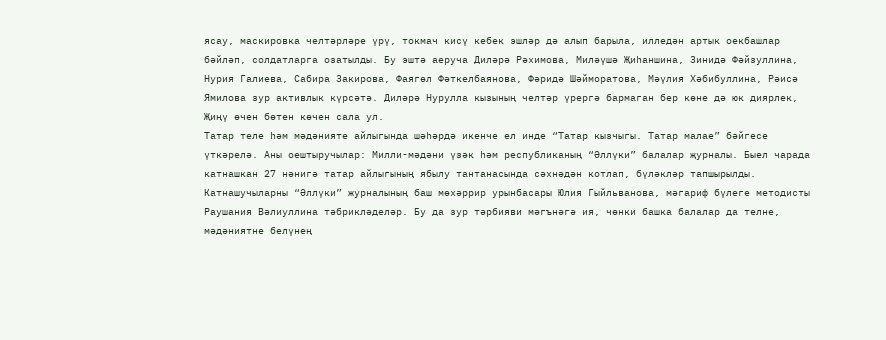ясау, маскировка челтәрләре үрү, токмач кисү кебек эшләр дә алып барыла, илледән артык оекбашлар бәйләп, солдатларга озатылды. Бу эштә аеруча Диләрә Рәхимова, Миләүшә Җиһаншина, Зинидә Фәйзуллина, Нурия Галиева, Сабира Закирова, Фаягөл Фәткелбаянова, Фәридә Шәйморатова, Мәүлия Хәбибуллина, Рәисә Ямилова зур активлык күрсәтә. Диләрә Нурулла кызының челтәр үрергә бармаган бер көне дә юк диярлек, Җиңү өчен бөтен көчен сала ул.
Татар теле һәм мәдәнияте айлыгында шәһәрдә икенче ел инде “Татар кызчыгы. Татар малае” бәйгесе үткәрелә. Аны оештыручылар: Милли-мәдәни үзәк һәм республиканың “Әллүки” балалар җурналы. Быел чарада катнашкан 27 нәнигә татар айлыгының ябылу тантанасында сәхнәдән котлап, бүләкләр тапшырылды. Катнашучыларны “Әллүки” журналының баш мөхәррир урынбасары Юлия Гыйльванова, мәгариф бүлеге методисты Раушания Вәлиуллина тәбрикләделәр. Бу да зур тәрбияви мәгънәгә ия, чөнки башка балалар да телне, мәдәниятне белүнең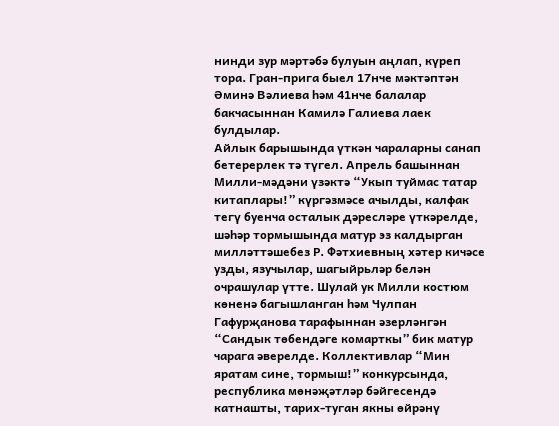нинди зур мәртәбә булуын аңлап, күреп тора. Гран-прига быел 17нче мәктәптән Әминә Вәлиева һәм 41нче балалар бакчасыннан Камилә Галиева лаек булдылар.
Айлык барышында үткән чараларны санап бетерерлек тә түгел. Апрель башыннан Милли-мәдәни үзәктә “Укып туймас татар китаплары!” күргәзмәсе ачылды, калфак тегү буенча осталык дәресләре үткәрелде, шәһәр тормышында матур эз калдырган милләттәшебез Р. Фәтхиевның хәтер кичәсе узды, язучылар, шагыйрьләр белән очрашулар үтте. Шулай ук Милли костюм көненә багышланган һәм Чулпан Гафурҗанова тарафыннан әзерләнгән “Сандык төбендәге комарткы” бик матур чарага әверелде. Коллективлар “Мин яратам сине, тормыш!” конкурсында, республика мөнәҗәтләр бәйгесендә катнашты, тарих-туган якны өйрәнү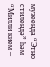музеенда “Этно стилендә” һәм “Милли кием –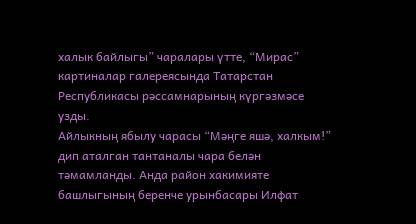халык байлыгы” чаралары үтте, “Мирас” картиналар галереясында Татарстан Республикасы рәссамнарының күргәзмәсе узды.
Айлыкның ябылу чарасы “Мәңге яшә, халкым!” дип аталган тантаналы чара белән тәмамланды. Анда район хакимияте башлыгының беренче урынбасары Илфат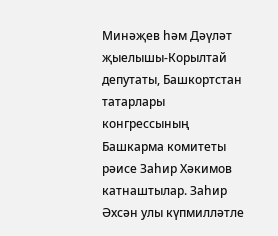Минәҗев һәм Дәүләт җыелышы-Корылтай депутаты, Башкортстан татарлары конгрессының Башкарма комитеты рәисе Заһир Хәкимов катнаштылар. Заһир Әхсән улы күпмилләтле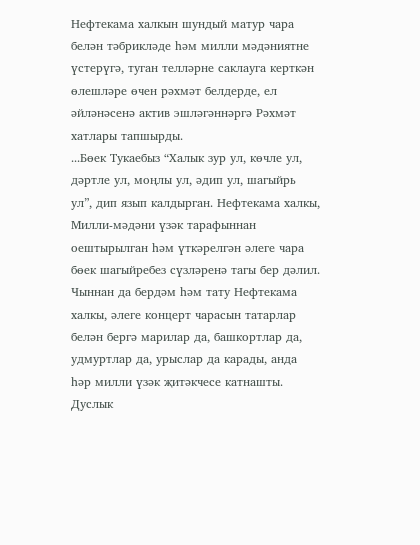Нефтекама халкын шундый матур чара белән тәбрикләде һәм милли мәдәниятне үстерүгә, туган телләрне саклауга керткән өлешләре өчен рәхмәт белдерде, ел әйләнәсенә актив эшләгәннәргә Рәхмәт хатлары тапшырды.
...Бөек Тукаебыз “Халык зур ул, көчле ул, дәртле ул, моңлы ул, әдип ул, шагыйрь ул”, дип язып калдырган. Нефтекама халкы, Милли-мәдәни үзәк тарафыннан оештырылган һәм үткәрелгән әлеге чара бөек шагыйребез сүзләренә тагы бер дәлил. Чыннан да бердәм һәм тату Нефтекама халкы, әлеге концерт чарасын татарлар белән бергә марилар да, башкортлар да, удмуртлар да, урыслар да карады, анда һәр милли үзәк җитәкчесе катнашты.
Дуслык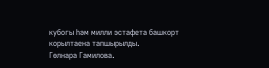кубогы һәм милли эстафета башкорт корылтаена тапшырылды.
Гөлнара Гамилова.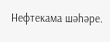Нефтекама шәһәре.